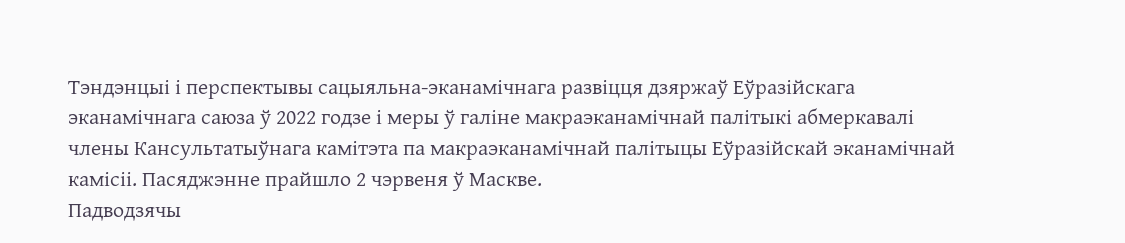Тэндэнцыі і перспектывы сацыяльна-эканамічнага развіцця дзяржаў Еўразійскага эканамічнага саюза ў 2022 годзе і меры ў галіне макраэканамічнай палітыкі абмеркавалі члены Кансультатыўнага камітэта па макраэканамічнай палітыцы Еўразійскай эканамічнай камісіі. Пасяджэнне прайшло 2 чэрвеня ў Маскве.
Падводзячы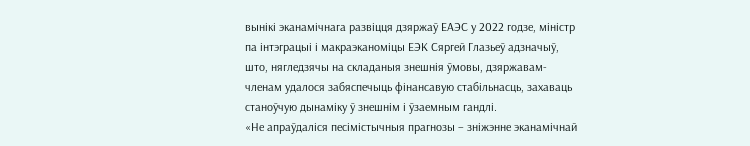вынікі эканамічнага развіцця дзяржаў ЕАЭС у 2022 годзе, міністр па інтэграцыі і макраэканоміцы ЕЭК Сяргей Глазьеў адзначыў, што, нягледзячы на складаныя знешнія ўмовы, дзяржавам-членам удалося забяспечыць фінансавую стабільнасць, захаваць станоўчую дынаміку ў знешнім і ўзаемным гандлі.
«Не апраўдаліся песімістычныя прагнозы – зніжэнне эканамічнай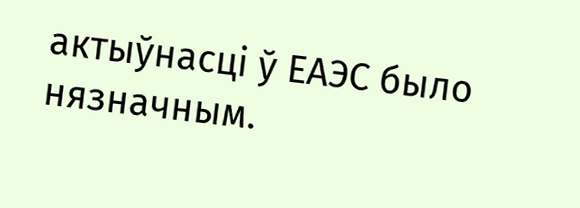актыўнасці ў ЕАЭС было нязначным.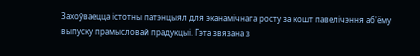Захоўваецца істотны патэнцыял для эканамічнага росту за кошт павелічэння аб'ёму выпуску прамысловай прадукцыі. Гэта звязана з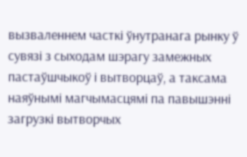вызваленнем часткі ўнутранага рынку ў сувязі з сыходам шэрагу замежных пастаўшчыкоў і вытворцаў, а таксама наяўнымі магчымасцямі па павышэнні загрузкі вытворчых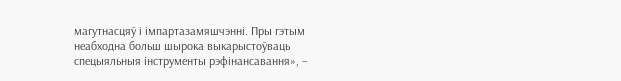магутнасцяў і імпартазамяшчэнні. Пры гэтым неабходна больш шырока выкарыстоўваць спецыяльныя інструменты рэфінансавання», –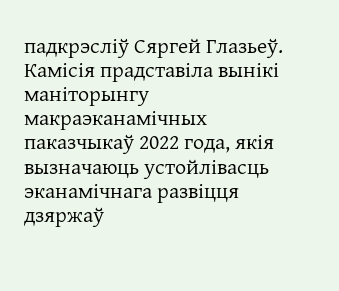падкрэсліў Сяргей Глазьеў.
Камісія прадставіла вынікі маніторынгу макраэканамічных паказчыкаў 2022 года, якія вызначаюць устойлівасць эканамічнага развіцця дзяржаў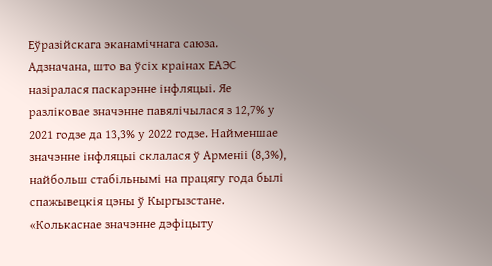Еўразійскага эканамічнага саюза.
Адзначана, што ва ўсіх краінах ЕАЭС назіралася паскарэнне інфляцыі. Яе разліковае значэнне павялічылася з 12,7% у 2021 годзе да 13,3% у 2022 годзе. Найменшае значэнне інфляцыі склалася ў Арменіі (8,3%), найбольш стабільнымі на працягу года былі спажывецкія цэны ў Кыргызстане.
«Колькаснае значэнне дэфіцыту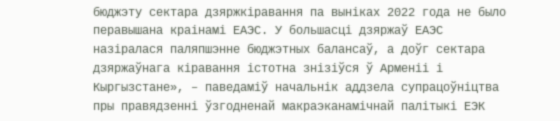бюджэту сектара дзяржкіравання па выніках 2022 года не было перавышана краінамі ЕАЭС. У большасці дзяржаў ЕАЭС назіралася паляпшэнне бюджэтных балансаў, а доўг сектара дзяржаўнага кіравання істотна знізіўся ў Арменіі і Кыргызстане», – паведаміў начальнік аддзела супрацоўніцтва пры правядзенні ўзгодненай макраэканамічнай палітыкі ЕЭК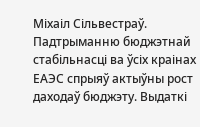Міхаіл Сільвестраў.
Падтрыманню бюджэтнай стабільнасці ва ўсіх краінах ЕАЭС спрыяў актыўны рост даходаў бюджэту. Выдаткі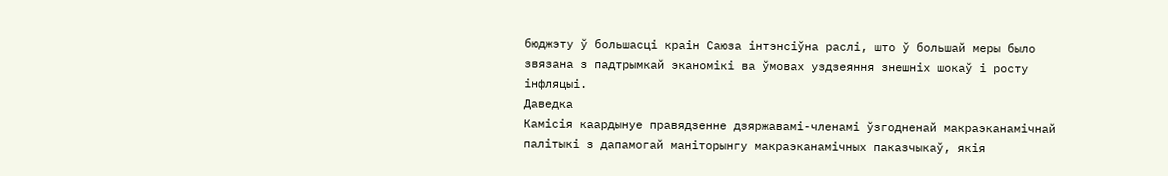бюджэту ў большасці краін Саюза інтэнсіўна раслі, што ў большай меры было звязана з падтрымкай эканомікі ва ўмовах уздзеяння знешніх шокаў і росту інфляцыі.
Даведка
Камісія каардынуе правядзенне дзяржавамі-членамі ўзгодненай макраэканамічнай палітыкі з дапамогай маніторынгу макраэканамічных паказчыкаў, якія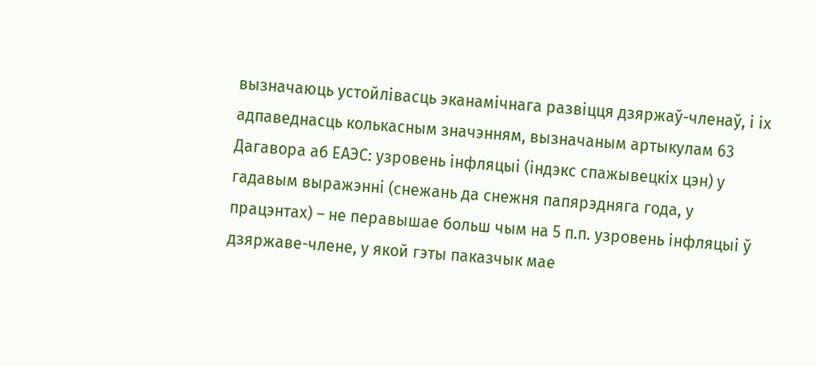вызначаюць устойлівасць эканамічнага развіцця дзяржаў-членаў, і іх адпаведнасць колькасным значэнням, вызначаным артыкулам 63 Дагавора аб ЕАЭС: узровень інфляцыі (індэкс спажывецкіх цэн) у гадавым выражэнні (снежань да снежня папярэдняга года, у працэнтах) – не перавышае больш чым на 5 п.п. узровень інфляцыі ў дзяржаве-члене, у якой гэты паказчык мае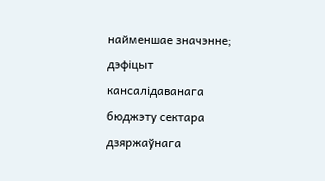найменшае значэнне; дэфіцыт кансалідаванага бюджэту сектара дзяржаўнага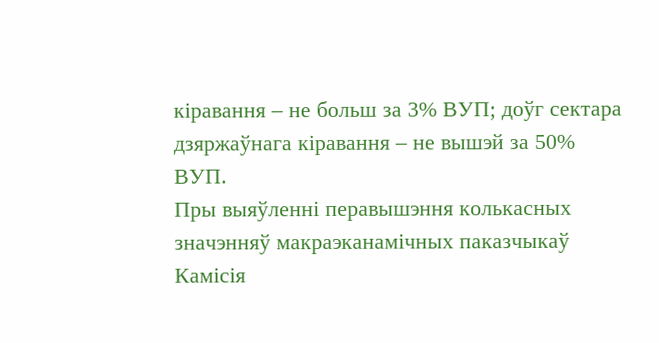кіравання – не больш за 3% ВУП; доўг сектара дзяржаўнага кіравання – не вышэй за 50% ВУП.
Пры выяўленні перавышэння колькасных значэнняў макраэканамічных паказчыкаў Камісія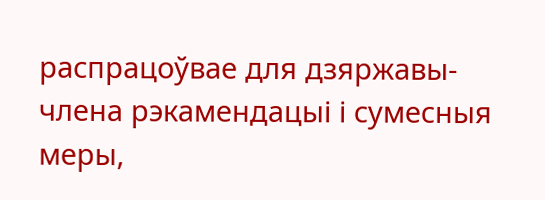распрацоўвае для дзяржавы-члена рэкамендацыі і сумесныя меры,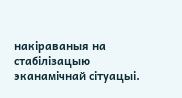накіраваныя на стабілізацыю эканамічнай сітуацыі.